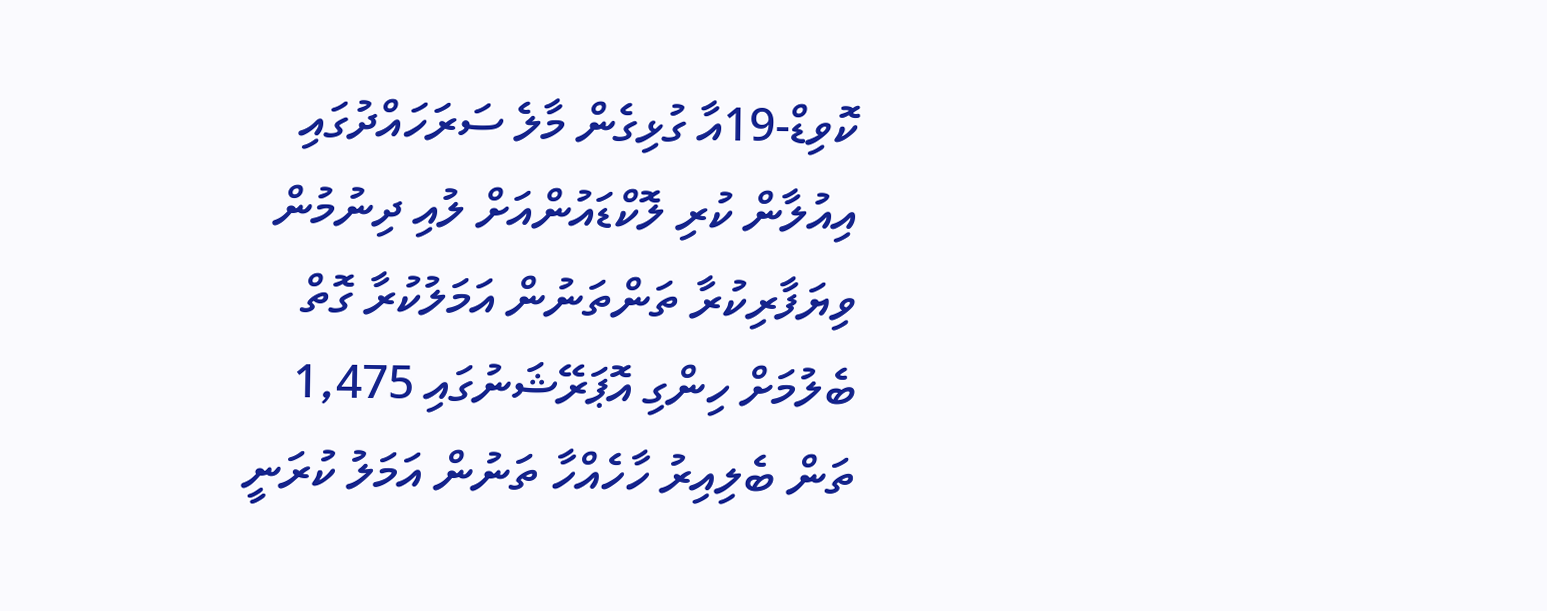ކޮވިޑް-19އާ ގުޅިގެން މާލެ ސަރަހައްދުގައި އިއުލާން ކުރި ލޮކްޑައުންއަށް ލުއި ދިނުމުން ވިޔަފާރިކުރާ ތަންތަނުން އަމަލުކުރާ ގޮތް ބެލުމަށް ހިންގި އޮޕަރޭޝަނުގައި 1,475 ތަން ބެލިއިރު ހާހެއްހާ ތަނުން އަމަލު ކުރަނީ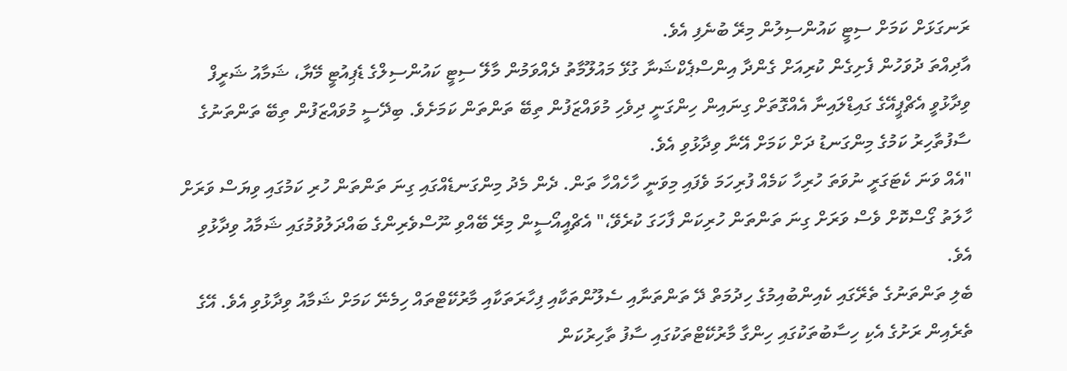ރަނގަޅަށް ކަމަށް ސިޓީ ކައުންސިލުން މިރޭ ބުނެފި އެވެ.
އާދިއްތަ ދުވަހުން ފެށިގެން ކުރިއަށް ގެންދާ އިންސްޕެކްޝަނާ ގުޅޭ މައުލޫމާތު ދެއްވަމުން މާލޭ ސިޓީ ކައުންސިލްގެ ޑެޕިއުޓީ މޭޔާ، ޝަމާއު ޝަރީފް ވިދާޅުވީ އެޗްޕީއޭގެ ގައިޑްލައިނާ އެއްގޮތަށް ގިނައިން ހިންގަނީ ދިވެހި މުވައްޒަފުން ތިބޭ ތަންތަން ކަމަށެވެ. ބިދޭސީ މުވައްޒަފުން ތިބޭ ތަންތަނުގެ ސާފުތާހިރު ކަމުގެ މިންގަނޑު ދަށް ކަމަށް އޭނާ ވިދާޅުވި އެވެ.
"އެއް ވަނަ ކެޓަގަރީ ނުވަތަ ހުރިހާ ކަމެއް ފުރިހަމަ ވެފައި މިވަނީ ހާހެއްހާ ތަން. ދެން މެދު މިންގަނޑެއްގައި ގިނަ ތަންތަން ހުރި ކަމުގައި ވިޔަސް ވަރަށް ހާލަތު ގޯސްކޮށް ވެސް ވަރަށް ގިނަ ތަންތަން ހުރިކަން ފާހަގަ ކުރެވޭ،" އެޗްއީއޯސީން މިރޭ ބޭއްވި ނޫސްވެރިންގެ ބައްދަލުވުމުގައި ޝަމާއު ވިދާޅުވި އެވެ.
ބެލި ތަންތަނުގެ ތެރޭގައި ކެއިންބުއިމުގެ ހިދުމަތް ދޭ ތަންތަނާއި ސެލޫންތަކާއި ފިހާރަތަކާއި މާރުކޭޓްތައް ހިމެނޭ ކަމަށް ޝަމާއު ވިދާޅުވި އެވެ. އޭގެ ތެރެއިން ރަށުގެ އެކި ހިސާބުތަކުގައި ހިންގާ މާރުކޭޓްތަކުގައި ސާފު ތާހިރުކަން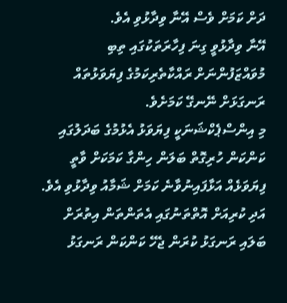ދަށް ކަމަށް ވެސް އޭނާ ވިދާޅުވި އެވެ.
އޭނާ ވިދާޅުވީ ގިނަ ފިހާރަތަކުގައި ތިބި މުވައްޒަފުންނަށް ރައްކާތެރިކަމުގެ ފިޔަވަޅުތައް ރަނގަޅަށް ނޭނގޭ ކަމަށެވެ.
މި އިންސްޕެކްޝަނަކީ ފިޔަވަޅު އެޅުމުގެ ބަދަލުގައި ކަންކަން ހުރިގޮތް ބަލަން ހިންގާ ކަމަކަށް ވާތީ ފިޔަވަޅެއް އަޅާފައިނުވާނެ ކަމަށް ޝަމާއު ވިދާޅުވި އެވެ. އަދި ކުރިއަށް އޮތްތަނުގައި އެތަންތަން އިތުރަށް ބަލައި ރަނގަޅު ކުރަން ޖެހޭ ކަންކަން ރަނގަޅު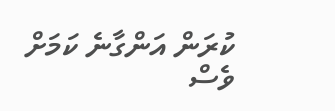ކުރަން އަންގާނެ ކަމަށް ވެސް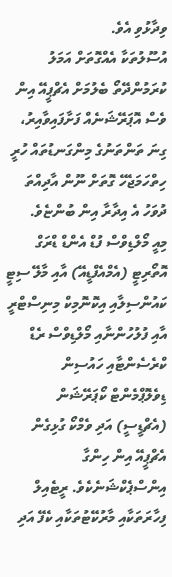ވިދާޅުވި އެވެ.
އުސޫލުތަކާ އެއްގޮތަށް އަމަލު ކުރަމުންދޭތޯ ބެލުމަށް އެޗްޕީއޭ އިން ވެސް އޮޕަރޭޝަނެއް ފަށާފައިވާއިރު، ގިނަ ތަންތަނުގެ މިންގަނޑުތައް ހުރީ ހިތްހަމަޖެހޭ ގޮތަށް ނޫން އާދިއްތަ ދުވަހު އެ އިދާރާ އިން ބުންޏެވެ.
މިއީ މޯލްޑިވްސް ފުޑް އެންޑް ޑްރަގް އޮތޯރިޓީ (އެމްއެފްޑީއޭ) އާއި މާލޭ ސިޓީ ކައުންސިލާއި އިކޮނޮމިކް މިނިސްޓްރީ އާއި ފުލުހުންނާއި މޯލްޑިވްސް ރެޑް ކްރެސެންޓާއި ހައުސިން ޑިވެލޮޕްމެންޓް ކޯޕަރޭޝަން (އެޗްޑީސީ) އަދި ވެމްކޯ ގުޅިގެން އެޗްޕީއޭ އިން ހިންގާ އިންސްޕެކްޝަނެކެވެ. ރީޓެއިލް ފިހާރަތަކާއި މާރުކޭޓުތަކާއި ކެފޭ އަދި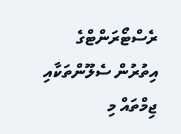ރެސްޓޯރަންޓްގެ އިތުރުން ސެލޫންތަކާއި ޖިމްތައް މި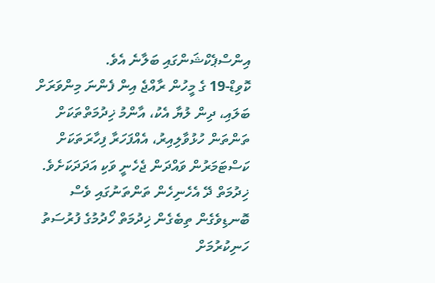އިންސްޕެކްޝަންގައި ބަލާނެ އެވެ.
ކޮވިޑް-19 ގެ މީހުން ރާއްޖެ އިން ފެންނަ މިންވަރަށް ބަލައި، ދިން ލުޔާ އެކު، އާންމު ޚިދުމަތްތަކަށް ތަންތަން ހުޅުވާލިއިރު، އެއްފަހަރާ ފިހާރަތަކަށް ކަސްޓަމަރުން ވައްދަން ޖެހެނީ ވަކި އަދަދަކަށެވެ. ޚިދުމަތް ދޭ އެހެނިހެން ތަންތަނުގައި ވެސް ބޮނޑިވެގެން ތިބެގެން ޚިދުމަތް ހޯދުމުގެ ފުރުސަތު ހަނިކުރުމަށް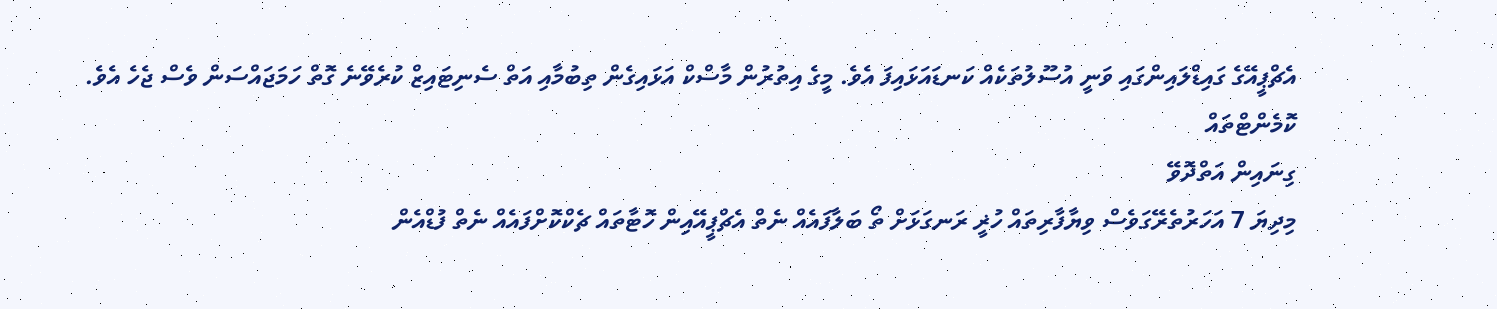އެޗްޕީއޭގެ ގައިޑްލައިންގައި ވަނީ އުސޫލުތަކެއް ކަނޑައަޅައިފަ އެވެ. މީގެ އިތުރުން މާސްކް އަޅައިގެން ތިބުމާއި އަތް ސެނިޓައިޒް ކުރެވޭނެ ގޮތް ހަމަޖައްސަން ވެސް ޖެހެ އެވެ.
ކޮމެންޓްތައް
ގިނައިން އަތްދޮވޭ
މިދިޔަ 7 އަހަރުތެރޭގަވެސް ވިޔާފާރިތައް ހުޜީ ރަނގަޅަށް ތޯ ބަލާފައެއް ނެތް އެޗްޕީއޭއިން ހޮޓާތައް ޗެކްކޮށްފައެއް ނެތް ފުޑްއެން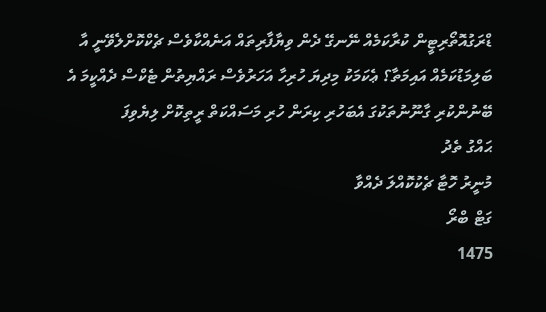ޑްރަގުއޮތޯރިޓީން ކުރާކަމެއް ނޭނގޭ ދެން ވިޔާފާރިތައް އަނެއްކާވެސް ޗެކްކޮށްލެވޭނީ އާ ބަލިމަޑުކަމެއް އައިމަތާ؟ ޢެކަމަކު މިދިޔަ ހުރިހާ އަހަރުވެސް ރައްޔިތުން ޓެކްސް ދެއްކީމަ އެ ބޭނުންކުރި ގާނޫނުތަކުގަ އެބަހުރި ކިރަން ހުރި މަސައްކަތް ރީތިކޮށް ލިޔެވިފަ
ޙައްގު ތެދު
މުނީރު ހޮޓާ ޗެކުކޮއްލަ ދެއްވާ
ގަޓް ބްރޯ
1475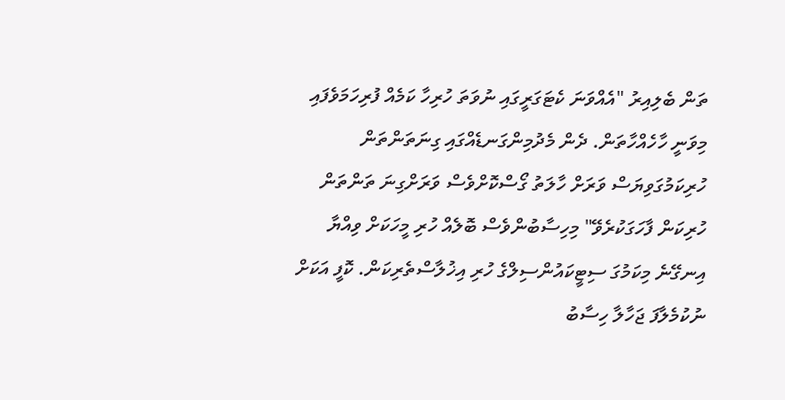ތަން ބެލިއިރު "އެއްވަނަ ކެޓަގަރީގައި ނުވަތަ ހުރިހާ ކަމެއް ފުރިހަމަވެފައި މިވަނީ ހާހެއްހާތަން. ދެން މެދުމިންގަނޑެއްގައި ގިނަތަންތަން ހުރިކަމުގަވިޔަސް ވަރަށް ހާލަތު ގޯސްކޮށްވެސް ވަރަށްގިނަ ތަންތަން ހުރިކަން ފާހަގަކުރެވޭ" މިހިސާބުންވެސް ބޮލެއް ހުރި މީހަކަށް ވިއްޔާ އިނގޭނެ މިކަމުގަ ސިޓީކައުންސިލްގެ ހުރި އިޚުލާސްތެރިކަން. ކޮފީ އަކަށް ނުކުމެލާފަ ޖަހާލާ ހިސާބު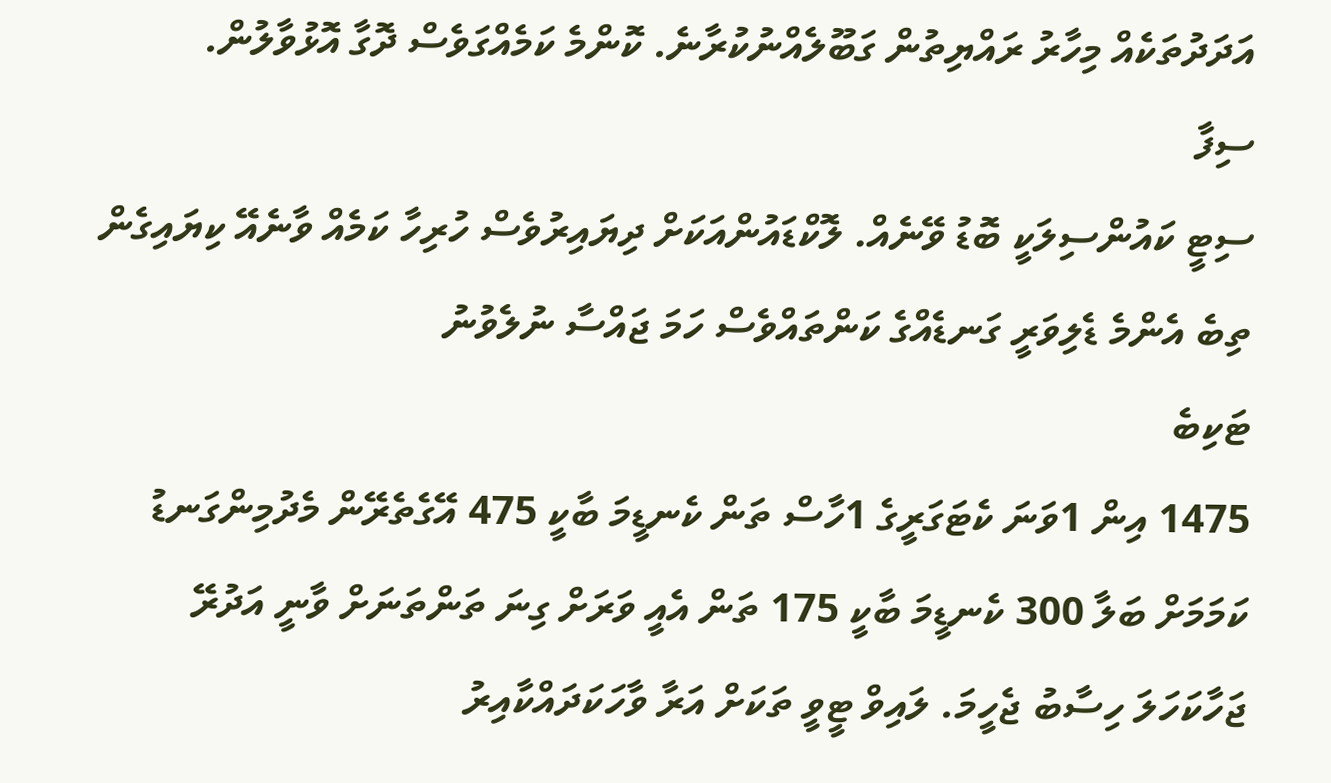އަދަދުތަކެއް މިހާރު ރައްޔިތުން ގަބޫލެއްނުކުރާނެ. ކޮންމެ ކަމެއްގަވެސް ދޮގާ އޮޅުވާލުން.
ސިފާ
ސިޓީ ކައުންސިލަކީ ބޮޑު ވޭނެއް. ލޮކްޑައުންއަކަށް ދިޔައިރުވެސް ހުރިހާ ކަމެއް ވާނެއޭ ކިޔައިގެން ތިބެ އެންމެ ޑެލިވަރީ ގަނޑެއްގެ ކަންތައްވެސް ހަމަ ޖައްސާ ނުލެވުނު
ޓަކިބެ
1475 އިން 1ވަނަ ކެޓަގަރީގެ 1ހާސް ތަން ކެނޑީމަ ބާކީ 475 އޭގެތެރޭން މެދުމިންގަނޑު ކަމަމަށް ބަލާ 300 ކެނޑީމަ ބާކީ 175 ތަން އެއީ ވަރަށް ގިނަ ތަންތަނަށް ވާނީ އަދުރޭ ޖަހާކަހަލަ ހިސާބު ޖެހީމަ. ލައިވް ޓީވީ ތަކަށް އަރާ ވާހަކަދައްކާއިރު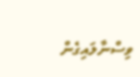ވިސްނާލައިގެން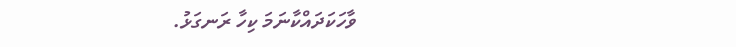ވާހަކަދައްކާނަމަ ކިހާ ރަނގަޅު.